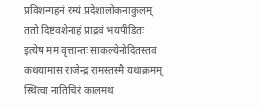प्रविशन्गहनं रम्यं प्रदेशालोकनाकुलम्
ततो दिष्टवशेनाहं प्राद्रवं भयपीडितः
इत्येष मम वृत्तान्तः साकल्येनोदितस्तव
कथयामास राजेन्द्र रामस्तस्मै यथाक्रमम्
स्थित्वा नातिचिरं कालमथ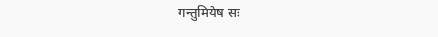गन्तुमियेष सः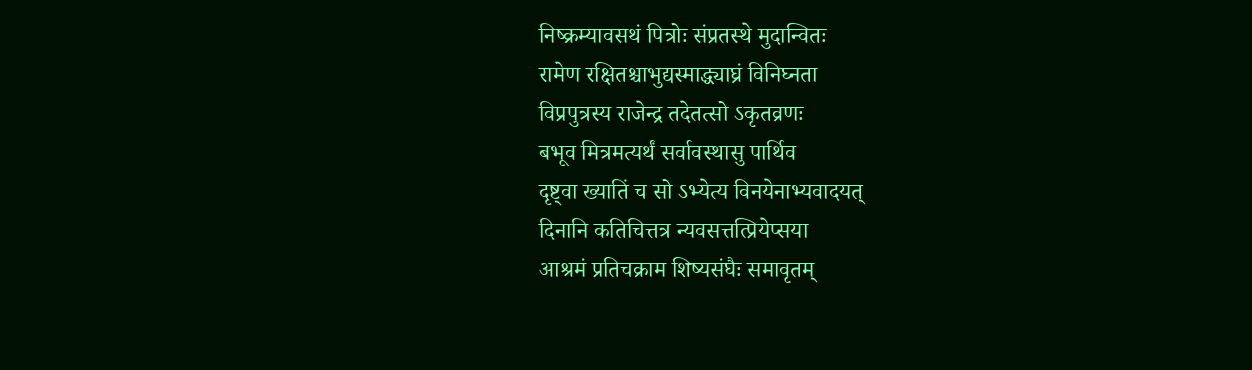निष्क्रम्यावसथं पित्रोः संप्रतस्थे मुदान्वितः
रामेण रक्षितश्चाभुद्यस्माद्ध्याघ्रं विनिघ्नता
विप्रपुत्रस्य राजेन्द्र तदेतत्सो ऽकृतव्रणः
बभूव मित्रमत्यर्थं सर्वावस्थासु पार्थिव
दृष्ट्वा ख्यातिं च सो ऽभ्येत्य विनयेनाभ्यवादयत्
दिनानि कतिचित्तत्र न्यवसत्तत्प्रियेप्सया
आश्रमं प्रतिचक्राम शिष्यसंघैः समावृतम्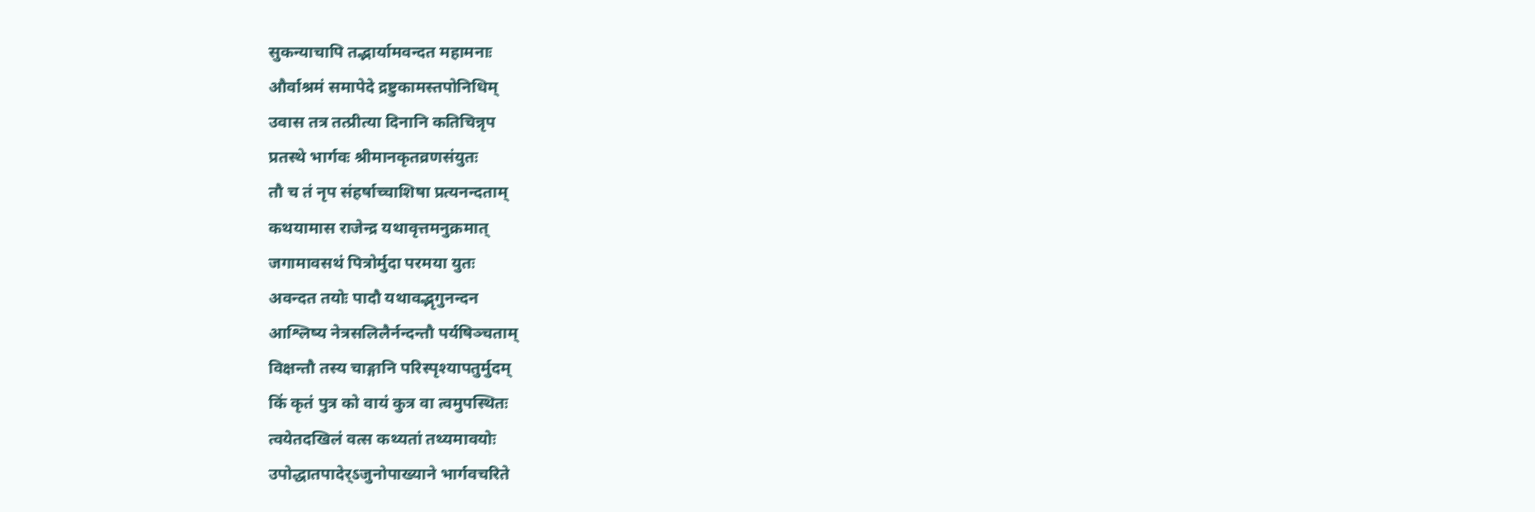सुकन्याचापि तद्भार्यामवन्दत महामनाः
और्वाश्रमं समापेदे द्रष्टुकामस्तपोनिधिम्
उवास तत्र तत्प्रीत्या दिनानि कतिचिन्नृप
प्रतस्थे भार्गवः श्रीमानकृतव्रणसंयुतः
तौ च तं नृप संहर्षाच्चाशिषा प्रत्यनन्दताम्
कथयामास राजेन्द्र यथावृत्तमनुक्रमात्
जगामावसथं पित्रोर्मुदा परमया युतः
अवन्दत तयोः पादौ यथावद्भृगुनन्दन
आश्लिष्य नेत्रसलिलैर्नन्दन्तौ पर्यषिञ्चताम्
विक्षन्तौ तस्य चाङ्गानि परिस्पृश्यापतुर्मुदम्
किं कृतं पुत्र को वायं कुत्र वा त्वमुपस्थितः
त्वयेतदखिलं वत्स कथ्यतां तथ्यमावयोः
उपोद्धातपादेर्ऽजुनोपाख्याने भार्गवचरिते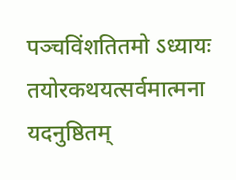पञ्चविंशतितमो ऽध्यायः
तयोरकथयत्सर्वमात्मना यदनुष्ठितम्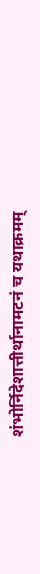शंभोर्निदेशात्तीर्थानामटनं च यथाक्रमम्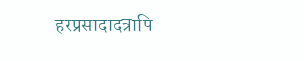हरप्रसादादत्रापि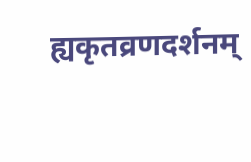ह्यकृतव्रणदर्शनम्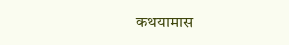कथयामास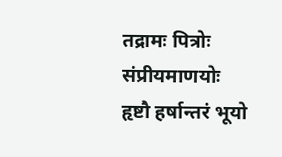तद्रामः पित्रोः संप्रीयमाणयोः
हृष्टौ हर्षान्तरं भूयो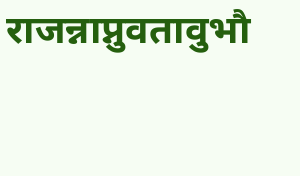राजन्नाप्नुवतावुभौ